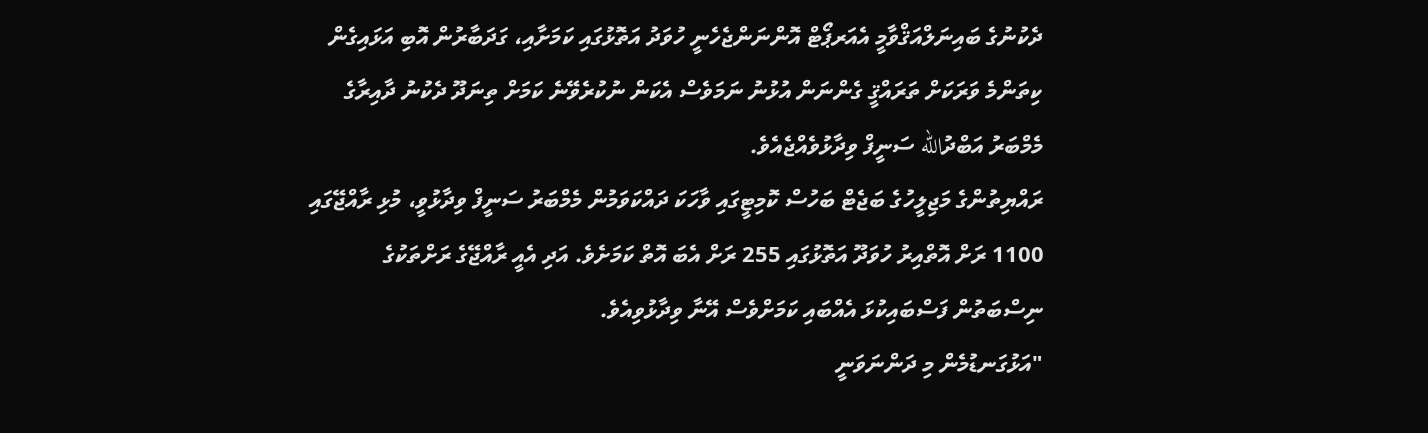ދެކުނުގެ ބައިނަލްއަޤްވާމީ އެއަރޕޯޓް އޮންނަންޖެހެނީ ހުވަދު އަތޮޅުގައި ކަމަށާއި، ގަދަބާރުން އޮބި އަޅައިގެން ކިތަންމެ ވަރަކަށް ތަރައްޤީ ގެންނަން އުޅުނު ނަމަވެސް އެކަން ނުކުރެވޭނެ ކަމަށް ތިނަދޫ ދެކުނު ދާއިރާގެ މެމްބަރު އަބްދުالله ސަނީފް ވިދާޅުވެއްޖެއެވެ.
ރައްޔިތުންގެ މަޖިލީހުގެ ބަޖެޓް ބަހުސް ކޮމިޓީގައި ވާހަކަ ދައްކަވަމުން މެމްބަރު ސަނީފް ވިދާޅުވީ، މުޅި ރާއްޖޭގައި 1100 ރަށް އޮތްއިރު ހުވަދޫ އަތޮޅުގައި 255 ރަށް އެބަ އޮތް ކަމަށެވެ. އަދި އެއީ ރާއްޖޭގެ ރަށްތަކުގެ ނިސްބަތުން ފަސްބައިކުޅަ އެއްބައި ކަމަށްވެސް އޭނާ ވިދާޅުވިއެވެ.
"އަޅުގަނޑުމެން މި ދަންނަވަނީ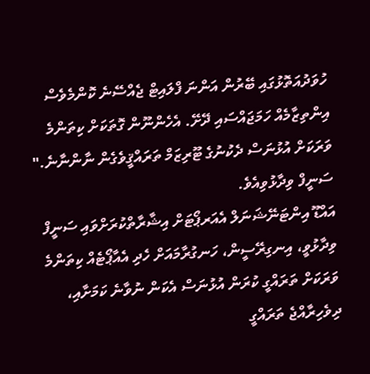ހުވަދުއަތޮޅުގައި ބޭރުން އަންނަ ފްލައިޓް ޖެއްސޭނެ ކޮންމެވެސް އިންތިޒާމެއް ހަމަޖައްސައި ދޭށޭ. އެހެންނޫން ގޮތަކަށް ކިތަންމެ ވަރަކަށް އުޅުނަސް ދެކުނުގެ ޓޫރިޒަމް ތަރައްޤީވެގެން ނާންނާނެ." ސަނީފް ވިދާޅުވިއެވެ.
އައްޑޫ އިންޓަނޭޝަނަލް އެއަރޕޯޓަށް އިޝާރާތްކުރަށްވައި ސަނީފް ވިދާޅުވީ، އިނގިރޭސީން، ހަނގުރާމައަށް ހެދި އެއާޕޯޓެއް ކިތަންމެ ވަރަކަށް ތަރައްގީ ކުރަން އުޅުނަސް އެކަން ނުވާނެ ކަމަށާއި، ދިވެހިރާއްޖެ ތަރައްގީ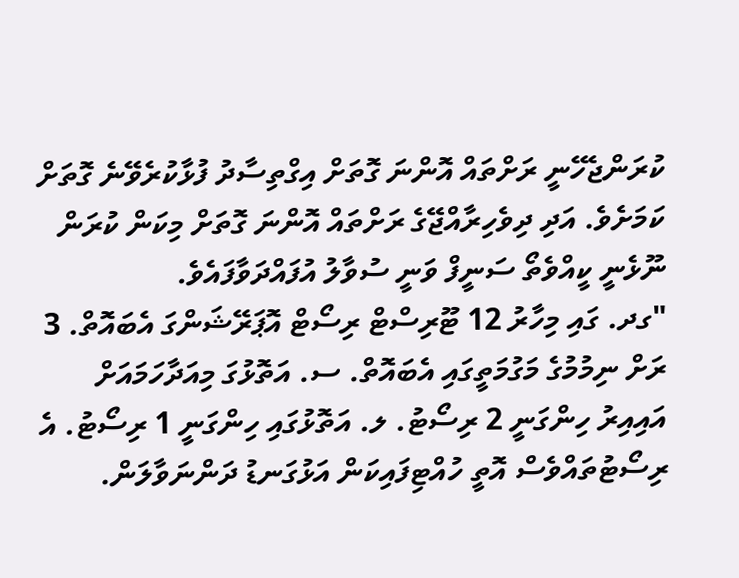ކުރަންޖެހޭނީ ރަށްތައް އޮންނަ ގޮތަށް އިގްތިސާދު ފުޅާކުރެވޭނެ ގޮތަށް ކަމަށެވެ. އަދި ދިވެހިރާއްޖޭގެ ރަށްތައް އޮންނަ ގޮތަށް މިކަން ކުރަން ނޫޅެނީ ކީއްވެތޯ ސަނީފް ވަނީ ސުވާލު އުފައްދަވާފައެވެ.
"ގދ. ގައި މިހާރު 12 ޓޫރިސްޓް ރިސޯޓް އޮޕަރޭޝަންގަ އެބައޮތް. 3 ރަށް ނިމުމުގެ މަގުމަތީގައި އެބައޮތް. ސ. އަތޮޅުގަ މިއަދާހަމައަށް އައިއިރު ހިންގަނީ 2 ރިސޯޓު. ލ. އަތޮޅުގައި ހިންގަނީ 1 ރިސޯޓު. އެ ރިސޯޓުތައްވެސް އޮތީ ހުއްޓިފައިކަން އަޅުގަނޑު ދަންނަވާލަން.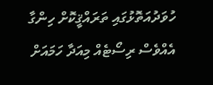ހުވަދުއަތޮޅުގައި ތަރައްޤީކޮށް ހިންގާ އެއްވެސް ރިސޯޓެއް މިއަދާ ހަމައަށް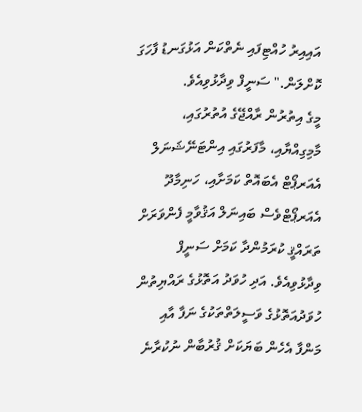އައިއިރު ހުއްޓިފައި ނެތްކަން އަޅުގަނޑު ފާހަގަ ކޮށްލަން." ސަނީފް ވިދާޅުވިއެވެ.
މީގެ އިތުރުން ރާއްޖޭގެ އުތުރުގައި، މާމިގިއްޔާއި، މާފަރުގައި އިންޓަނޭޝަނަލް އެއަރޕޯޓް އެބައޮތް ކަމަށާއި، ހަނިމާދޫ އެއަރޕޯޓްވެސް ބައިނަލް އަޤުވާމީ ފެންވަރަށް ތަރައްޤީ ކުރަމުންދާ ކަމަށް ސަނީފް ވިދާޅުވިއެވެ. އަދި ހުވަދު އަތޮޅުގެ ރައްޔިތުން ހުވަދުއަތޮޅުގެ ވަސީލަތްތަކުގެ ނަފާ އާއި މަންފާ އެހެން ބަޔަކަށް ޤުރުބާން ނުކުރާނެ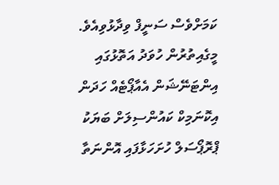ކަމަށްވެސް ސަނީފް ވިދާޅުވިއެވެ.
މީގެއިތުރުން ހުވަދު އަތޮޅުގައި އިންޓަނޭޝަން އެއާޕޯޓެއް ހަދަން އިކޮނަމިކް ކައުންސިލަށް ބަޔަކު ޕްރޮޕޯސަލް ހުށަހަޅާފައި އޮންނަތާ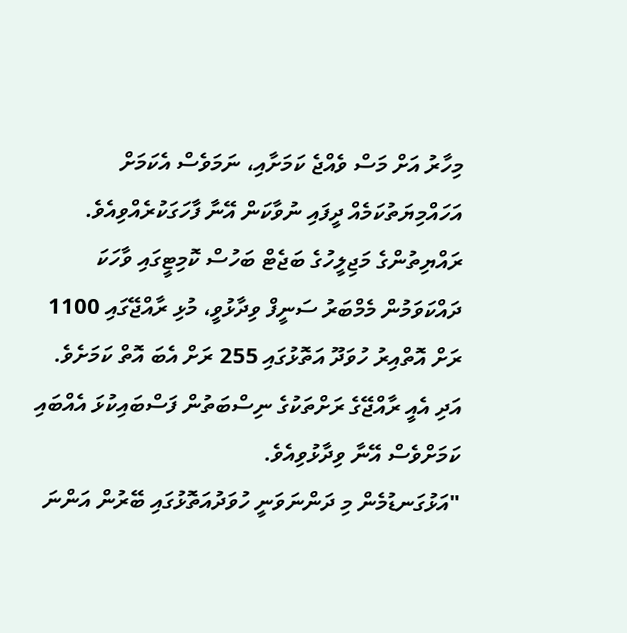މިހާރު އަށް މަސް ވެއްޖެ ކަމަށާއި، ނަމަވެސް އެކަމަށް އަހައްމިޔަތުކަމެއް ދީފައި ނުވާކަން އޭނާ ފާހަގަކުރެއްވިއެވެ.
ރައްޔިތުންގެ މަޖިލީހުގެ ބަޖެޓް ބަހުސް ކޮމިޓީގައި ވާހަކަ ދައްކަވަމުން މެމްބަރު ސަނީފް ވިދާޅުވީ، މުޅި ރާއްޖޭގައި 1100 ރަށް އޮތްއިރު ހުވަދޫ އަތޮޅުގައި 255 ރަށް އެބަ އޮތް ކަމަށެވެ. އަދި އެއީ ރާއްޖޭގެ ރަށްތަކުގެ ނިސްބަތުން ފަސްބައިކުޅަ އެއްބައި ކަމަށްވެސް އޭނާ ވިދާޅުވިއެވެ.
"އަޅުގަނޑުމެން މި ދަންނަވަނީ ހުވަދުއަތޮޅުގައި ބޭރުން އަންނަ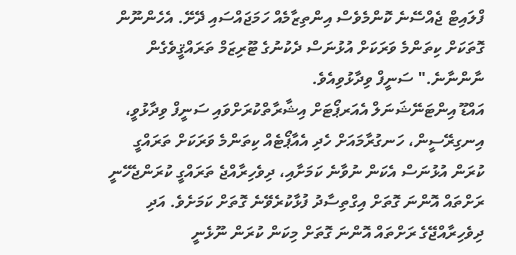ފްލައިޓް ޖެއްސޭނެ ކޮންމެވެސް އިންތިޒާމެއް ހަމަޖައްސައި ދޭށޭ. އެހެންނޫން ގޮތަކަށް ކިތަންމެ ވަރަކަށް އުޅުނަސް ދެކުނުގެ ޓޫރިޒަމް ތަރައްޤީވެގެން ނާންނާނެ." ސަނީފް ވިދާޅުވިއެވެ.
އައްޑޫ އިންޓަނޭޝަނަލް އެއަރޕޯޓަށް އިޝާރާތްކުރަށްވައި ސަނީފް ވިދާޅުވީ، އިނގިރޭސީން، ހަނގުރާމައަށް ހެދި އެއާޕޯޓެއް ކިތަންމެ ވަރަކަށް ތަރައްގީ ކުރަން އުޅުނަސް އެކަން ނުވާނެ ކަމަށާއި، ދިވެހިރާއްޖެ ތަރައްގީ ކުރަންޖެހޭނީ ރަށްތައް އޮންނަ ގޮތަށް އިގްތިސާދު ފުޅާކުރެވޭނެ ގޮތަށް ކަމަށެވެ. އަދި ދިވެހިރާއްޖޭގެ ރަށްތައް އޮންނަ ގޮތަށް މިކަން ކުރަން ނޫޅެނީ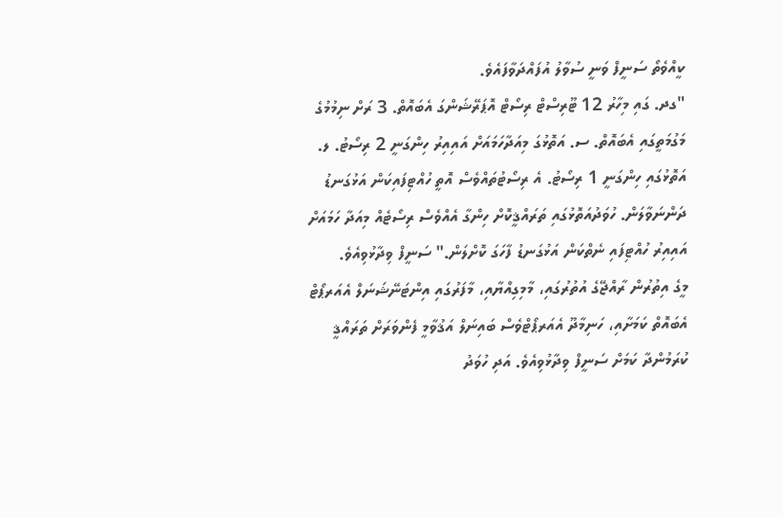ކީއްވެތޯ ސަނީފް ވަނީ ސުވާލު އުފައްދަވާފައެވެ.
"ގދ. ގައި މިހާރު 12 ޓޫރިސްޓް ރިސޯޓް އޮޕަރޭޝަންގަ އެބައޮތް. 3 ރަށް ނިމުމުގެ މަގުމަތީގައި އެބައޮތް. ސ. އަތޮޅުގަ މިއަދާހަމައަށް އައިއިރު ހިންގަނީ 2 ރިސޯޓު. ލ. އަތޮޅުގައި ހިންގަނީ 1 ރިސޯޓު. އެ ރިސޯޓުތައްވެސް އޮތީ ހުއްޓިފައިކަން އަޅުގަނޑު ދަންނަވާލަން. ހުވަދުއަތޮޅުގައި ތަރައްޤީކޮށް ހިންގާ އެއްވެސް ރިސޯޓެއް މިއަދާ ހަމައަށް އައިއިރު ހުއްޓިފައި ނެތްކަން އަޅުގަނޑު ފާހަގަ ކޮށްލަން." ސަނީފް ވިދާޅުވިއެވެ.
މީގެ އިތުރުން ރާއްޖޭގެ އުތުރުގައި، މާމިގިއްޔާއި، މާފަރުގައި އިންޓަނޭޝަނަލް އެއަރޕޯޓް އެބައޮތް ކަމަށާއި، ހަނިމާދޫ އެއަރޕޯޓްވެސް ބައިނަލް އަޤުވާމީ ފެންވަރަށް ތަރައްޤީ ކުރަމުންދާ ކަމަށް ސަނީފް ވިދާޅުވިއެވެ. އަދި ހުވަދު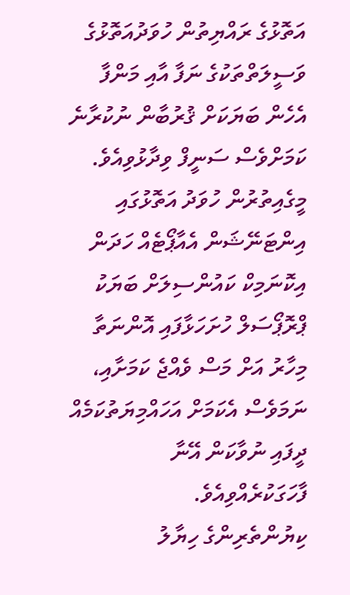އަތޮޅުގެ ރައްޔިތުން ހުވަދުއަތޮޅުގެ ވަސީލަތްތަކުގެ ނަފާ އާއި މަންފާ އެހެން ބަޔަކަށް ޤުރުބާން ނުކުރާނެ ކަމަށްވެސް ސަނީފް ވިދާޅުވިއެވެ.
މީގެއިތުރުން ހުވަދު އަތޮޅުގައި އިންޓަނޭޝަން އެއާޕޯޓެއް ހަދަން އިކޮނަމިކް ކައުންސިލަށް ބަޔަކު ޕްރޮޕޯސަލް ހުށަހަޅާފައި އޮންނަތާ މިހާރު އަށް މަސް ވެއްޖެ ކަމަށާއި، ނަމަވެސް އެކަމަށް އަހައްމިޔަތުކަމެއް ދީފައި ނުވާކަން އޭނާ ފާހަގަކުރެއްވިއެވެ.
ކިޔުންތެރިންގެ ހިޔާލު